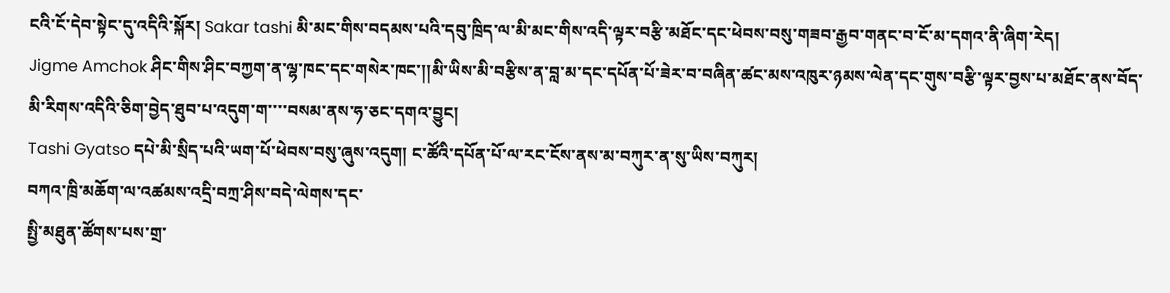ངའི་ངོ་དེབ་སྟེང་དུ་འདིའི་སྐོར། Sakar tashi མི་མང་གིས་བདམས་པའི་དབུ་ཁྲིད་ལ་མི་མང་གིས་འདི་ལྟར་བརྩི་མཐོང་དང་ཕེབས་བསུ་གཟབ་རྒྱབ་གནང་བ་ངོ་མ་དགའ་ནི་ཞིག་རེད།
Jigme Amchok ཤིང་གིས་ཤིང་བཀྱག་ན་ལྷ་ཁང་དང་གསེར་ཁང་།།མི་ཡིས་མི་བརྩིས་ན་བླ་མ་དང་དཔོན་པོ་ཟེར་བ་བཞིན་ཚང་མས་འཁུར་ཉམས་ལེན་དང་གུས་བརྩི་ལྟར་བྱས་པ་མཐོང་ནས་བོད་མི་རིགས་འདིའི་ཅིག་བྱེད་ཐུབ་པ་འདུག་ག་་་་བསམ་ནས་ཧ་ཅང་དགའ་བྱུང།
Tashi Gyatso དཔེ་མི་སྲིད་པའི་ཡག་པོ་ཕེབས་བསུ་ཞུས་འདུག། ང་ཚོའི་དཔོན་པོ་ལ་རང་ངོས་ནས་མ་བཀུར་ན་སུ་ཡིས་བཀུར།
བཀའ་ཁྲི་མཆོག་ལ་འཚམས་འདྲི་བཀྲ་ཤིས་བདེ་ལེགས་དང་
སྤྱི་མཐུན་ཚོགས་པས་གྲ་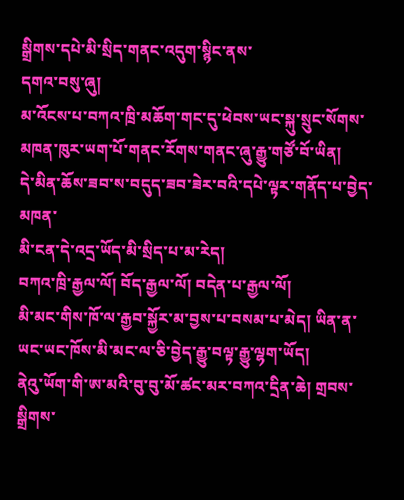སྒྲིགས་དཔེ་མི་སྲིད་གནང་འདུག་སྙིང་ནས་
དགའ་བསུ་ཞུ།
མ་འོངས་པ་བཀའ་ཁྲི་མཆོག་གང་དུ་ཕེབས་ཡང་སྐུ་སྲུང་སོགས་
མཁན་ཁུར་ཡག་པོ་གནང་རོགས་གནང་ཞུ་རྒྱུ་གཙོ་བོ་ཡིན།
དེ་མིན་ཆོས་ཟབ་ས་བདུད་ཟབ་ཟེར་བའི་དཔེ་ལྟར་གནོད་པ་བྱེད་མཁན་
མི་ངན་དེ་འདྲ་ཡོད་མི་སྲིད་པ་མ་རེད།
བཀའ་ཁྲི་རྒྱལ་ལོ། བོད་རྒྱལ་ལོ། བདེན་པ་རྒྱལ་ལོ།
མི་མང་གིས་ཁོ་ལ་རྒྱབ་སྐྱོར་མ་བྱས་པ་བསམ་པ་མེད། ཡིན་ན་ཡང་ཡང་ཁོས་མི་མང་ལ་ཅི་བྱེད་རྒྱུ་བལྟ་རྒྱུ་ལྷག་ཡོད།
ནེའུ་ཡོག་གི་ཨ་མའི་བུ་བུ་མོ་ཚང་མར་བཀའ་དྲིན་ཆེ། གྲབས་སྒྲིགས་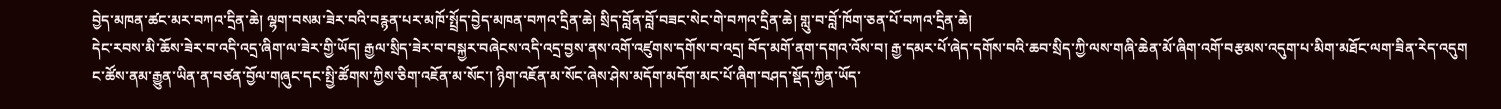བྱེད་མཁན་ཚང་མར་བཀའ་དྲིན་ཆེ། ལྷག་བསམ་ཟེར་བའི་བརྙན་པར་མཁོ་སྤྲོད་བྱེད་མཁན་བཀའ་དྲིན་ཆེ། སྲིད་བློན་བློ་བཟང་སེང་གེ་བཀའ་དྲིན་ཆེ། གླུ་བ་བློ་ཁོག་ཅན་པོ་བཀའ་དྲིན་ཆེ།
དེང་རབས་མི་ཆོས་ཟེར་བ་འདི་འདྲ་ཞིག་ལ་ཟེར་གྱི་ཡོད། རྒྱལ་སྲིད་ཟེར་བ་བསྐྱར་བཞེངས་འདི་འདྲ་བྱས་ནས་འགོ་འཛུགས་དགོས་བ་འདྲ། བོད་མགོ་ནག་དགའ་འོས་བ། རྒྱ་དམར་པོ་ཞེད་དགོས་བའི་ཆབ་སྲིད་ཀྱི་ལས་གཞི་ཆེན་མོ་ཞིག་འགོ་བརྩམས་འདུག་པ་མིག་མཐོང་ལག་ཟིན་རེད་འདུག
ང་ཚོས་ནམ་རྒྱུན་ཡིན་ན་བཙན་བྱོལ་གཞུང་དང་སྤྱི་ཚོགས་ཀྱིས་ཅིག་འཇོན་མ་སོང་། ཉིག་འཇོན་མ་སོང་ཞེས་ཤེས་མདོག་མདོག་མང་པོ་ཞིག་བཤད་སྡོད་ཀྱིན་ཡོད་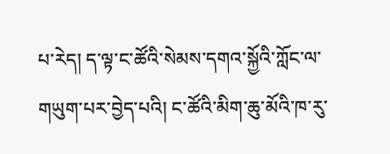པ་རེད། ད་ལྟ་ང་ཚོའི་སེམས་དགའ་སྐྱོའི་ཀློང་ལ་གཡུག་པར་བྱེད་པའི། ང་ཚོའི་མིག་ཆུ་མོའི་ཁ་རུ་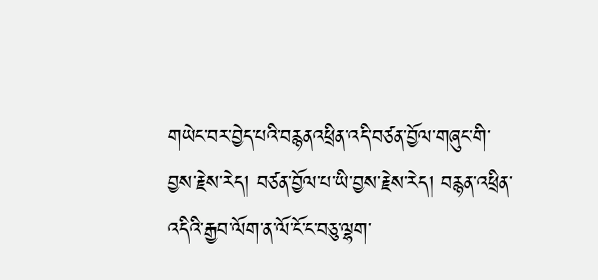གཡེང་བར་བྱེད་པའི་བརྙནའཕྲིན་འདི་བཙན་བྱོལ་གཞུང་གི་བྱས་རྗེས་རེད། བཙན་བྱོལ་པ་ཡི་བྱས་རྗེས་རེད། བརྙན་འཕྲིན་འདིའི་རྒྱབ་ལོག་ན་ལོ་ངོ་ང་བཅུ་ལྷག་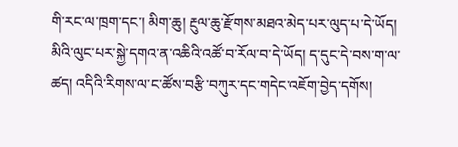གི་རང་ལ་ཁྲག་དང་། མིག་ཆུ། རྔུལ་ཆུ་རྫོགས་མཐའ་མེད་པར་ལུད་པ་དེ་ཡོད། མིའི་ལུང་པར་སྐྱེ་དགའ་ན་འཆིའི་འཚོ་བ་རོལ་བ་དེ་ཡོད། ད་དུང་དེ་བས་ག་ལ་ཚད། འདིའི་རིགས་ལ་ང་ཚོས་བརྩི་བཀུར་དང་གདེང་འཇོག་བྱེད་དགོས།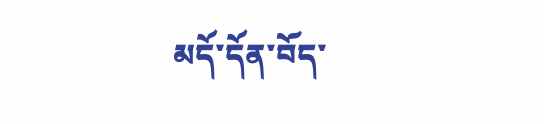མདོ་དོན་བོད་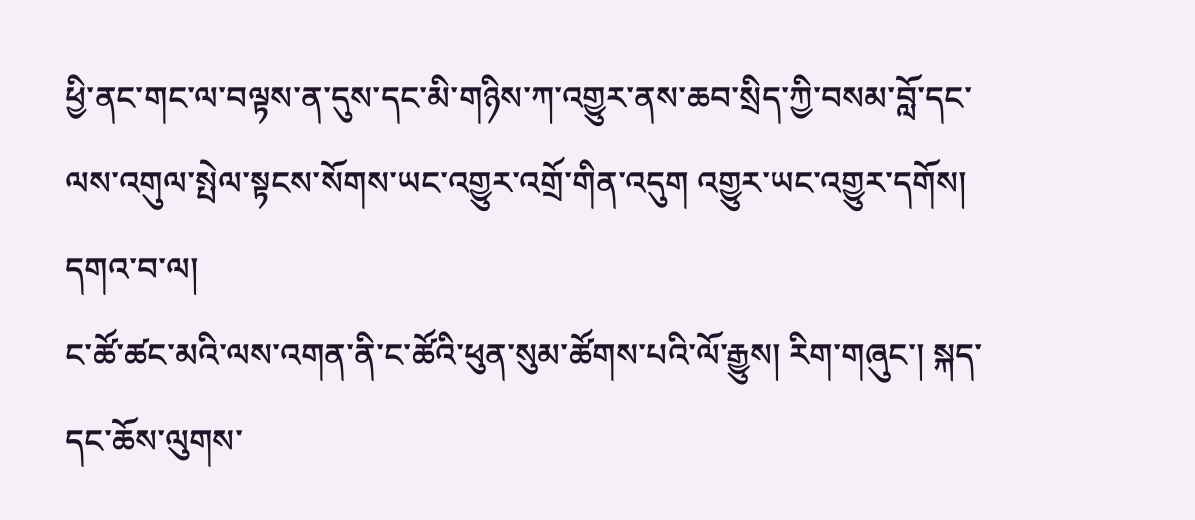ཕྱི་ནང་གང་ལ་བལྟས་ན་དུས་དང་མི་གཉིས་ཀ་འགྱུར་ནས་ཆབ་སྲིད་ཀྱི་བསམ་བློ་དང་ལས་འགུལ་སྤེལ་སྟངས་སོགས་ཡང་འགྱུར་འགྲོ་གིན་འདུག འགྱུར་ཡང་འགྱུར་དགོས། དགའ་བ་ལ།
ང་ཚོ་ཚང་མའི་ལས་འགན་ནི་ང་ཚོའི་ཕུན་སུམ་ཚོགས་པའི་ལོ་རྒྱུས། རིག་གཞུང་། སྐད་དང་ཆོས་ལུགས་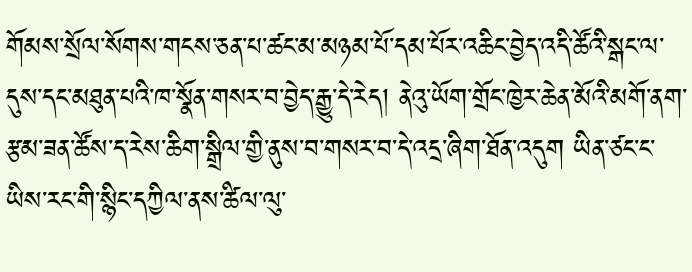གོམས་སྲོལ་སོགས་གངས་ཅན་པ་ཚང་མ་མཉམ་པོ་དམ་པོར་འཆིང་བྱེད་འདི་ཚོའི་སྒང་ལ་དུས་དང་མཐུན་པའི་ཁ་སྣོན་གསར་བ་བྱེད་རྒྱུ་དེ་རེད། ནེའུ་ཡོག་གྲོང་ཁྱེར་ཆེན་མོའི་མགོ་ནག་རྩམ་ཟན་ཚོས་ད་རེས་ཆིག་སྒྲིལ་གྱི་ནུས་བ་གསར་བ་དེ་འདྲ་ཞིག་ཐོན་འདུག ཡིན་ཙང་ང་ཡིས་རང་གི་སྙིང་དཀྱིལ་ནས་ཚིལ་ལུ་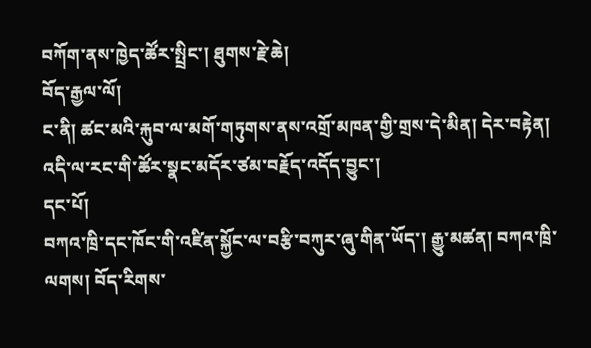བཀོག་ནས་ཁྱེད་ཚོར་སྤྲིང་། ཐུགས་རྗེ་ཆེ།
བོད་རྒྱལ་ལོ།
ང་ནི། ཚང་མའི་རྐུབ་ལ་མགོ་གཏུགས་ནས་འགྲོ་མཁན་གྱི་གྲས་དེ་མིན། དེར་བརྟེན། འདི་ལ་རང་གི་ཚོར་སྣང་མདོར་ཙམ་བརྗོད་འདོད་བྱུང་།
དང་པོ།
བཀའ་ཁྲི་དང་ཁོང་གི་འཛིན་སྐྱོང་ལ་བརྩི་བཀུར་ཞུ་གིན་ཡོད་། རྒྱུ་མཚན། བཀའ་ཁྲི་ལགས། བོད་རིགས་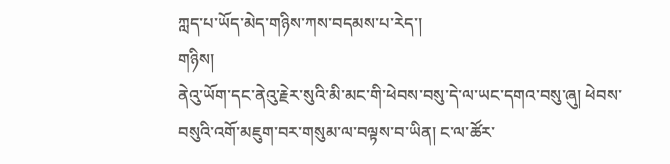ཀླད་པ་ཡོད་མེད་གཉིས་ཀས་བདམས་པ་རེད་།
གཉིས།
ནེའུ་ཡོག་དང་ནེའུ་རྗེར་སུའི་མི་མང་གི་ཕེབས་བསུ་དེ་ལ་ཡང་དགའ་བསུ་ཞུ། ཕེབས་བསུའི་འགོ་མཇུག་བར་གསུམ་ལ་བལྟས་བ་ཡིན། ང་ལ་ཚོར་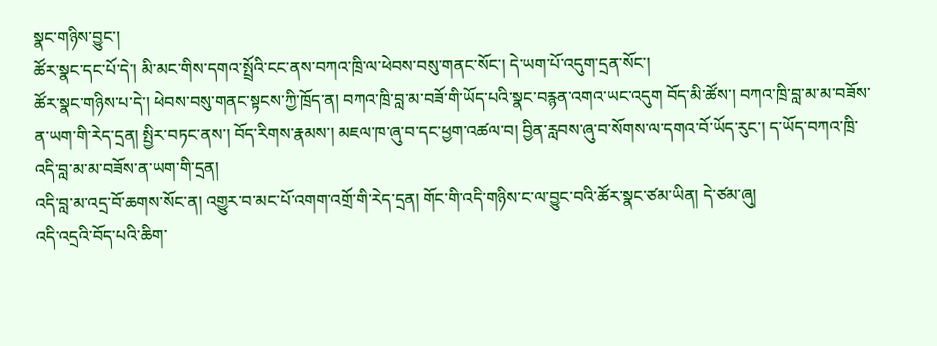སྣང་གཉིས་བྱུང་།
ཚོར་སྣང་དང་པོ་དེ་། མི་མང་གིས་དགའ་སྤྲོའི་ངང་ནས་བཀའ་ཁྲི་ལ་ཕེབས་བསུ་གནང་སོང་། དེ་ཡག་པོ་འདུག་དྲན་སོང་།
ཚོར་སྣང་གཉིས་པ་དེ་། ཕེབས་བསུ་གནང་སྟངས་ཀྱི་ཁྲོད་ན། བཀའ་ཁྲི་བླ་མ་བཟོ་གི་ཡོད་པའི་སྣང་བརྙན་འགའ་ཡང་འདུག བོད་མི་ཚོས་། བཀའ་ཁྲི་བླ་མ་མ་བཟོས་ན་ཡག་གི་རེད་དྲན། སྤྱིར་བཏང་ནས་། བོད་རིགས་རྣམས་། མཇལ་ཁ་ཞུ་བ་དང་ཕྱག་འཚལ་བ། བྱིན་རླབས་ཞུ་བ་སོགས་ལ་དགའ་བོ་ཡོད་རུང་། ད་ཡོད་བཀའ་ཁྲི་འདི་བླ་མ་མ་བཟོས་ན་ཡག་གི་དྲན།
འདི་བླ་མ་འདྲ་བོ་ཆགས་སོང་ན། འགྱུར་བ་མང་པོ་འགག་འགྲོ་གི་རེད་དྲན། གོང་གི་འདི་གཉིས་ང་ལ་བྱུང་བའི་ཚོར་སྣང་ཙམ་ཡིན། དེ་ཙམ་ཞུ།
འདི་འདྲའི་བོད་པའི་ཆིག་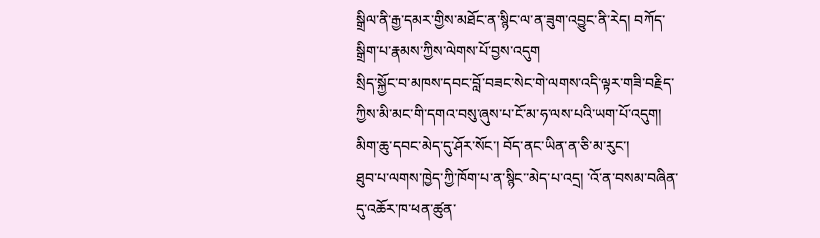སྒྲིལ་ནི་རྒྱ་དམར་གྱིས་མཐོང་ན་སྙིང་ལ་ན་ཟུག་འབྱུང་ནི་རེད། བཀོད་སྒྲིག་པ་རྣམས་ཀྱིས་ལེགས་པོ་བྱས་འདུག
སྲིད་སྐྱོང་བ་མཁས་དབང་བློ་བཟང་སེང་གེ་ལགས་འདི་ལྟར་གཟི་བརྗིད་ཀྱིས་མི་མང་གི་དགའ་བསུ་ཞུས་པ་ངོ་མ་ཧ་ལས་པའི་ཡག་པོ་འདུག། མིག་ཆུ་དབང་མེད་དུ་ཤོར་སོང་། བོད་ནང་ཡིན་ན་ཅི་མ་རུང་།
ཐུབ་པ་ལགས་ཁྱེད་ཀྱི་ཁོག་པ་ན་སྙིང་་མེད་པ་འདྲ། ་འོ་ན་བསམ་བཞིན་དུ་འཆོར་ཁ་ཕན་ཚུན་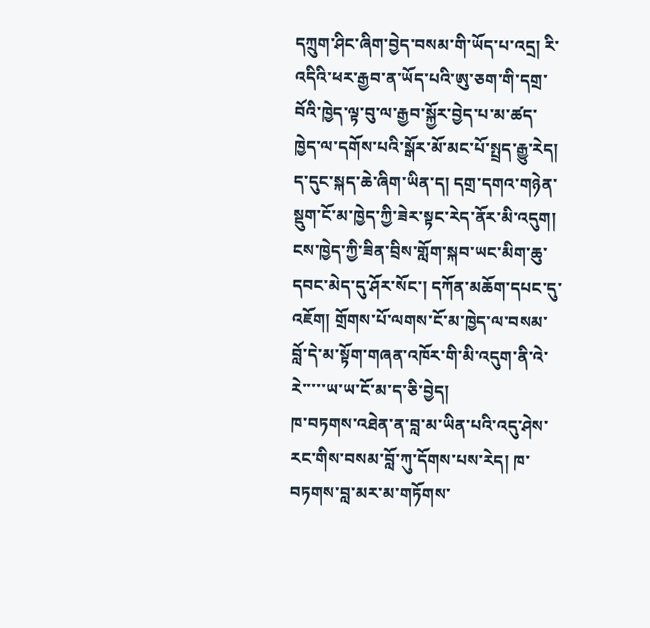དཀྲུག་ཤིང་ཞིག་བྱེད་བསམ་གི་ཡོད་པ་འདྲ། རི་འདིའི་ཕར་རྒྱབ་ན་ཡོད་པའི་ཨུ་ཅག་གི་དགྲ་བོའི་ཁྱེད་ལྟ་བུ་ལ་རྒྱབ་སྐྱོར་བྱེད་པ་མ་ཚད་ཁྱེད་ལ་དགོས་པའི་སྒོར་མོ་མང་པོ་སྤྲད་རྒྱུ་རེད། ད་དུང་སྐད་ཆེ་ཞིག་ཡིན་ད། དགྲ་དགའ་གཉེན་སྡུག་ངོ་མ་ཁྱེད་ཀྱི་ཟེར་སྟང་རེད་ནོར་མི་འདུག། ངས་ཁྱེད་ཀྱི་ཟིན་བྲིས་གློག་སྐབ་ཡང་མིག་ཆུ་དབང་མེད་དུ་ཤོར་སོང་། དཀོན་མཆོག་དཔང་དུ་འཇོག། གྲོགས་པོ་ལགས་ངོ་མ་ཁྱེད་ལ་བསམ་བློ་དེ་མ་སྟོག་གཞན་འཁོར་གི་མི་འདུག་ནི་འེ་རེ་་་་་ཡ་ཡ་ངོ་མ་ད་ཅི་བྱེད།
ཁ་བཏགས་འཐེན་ན་བླ་མ་ཡིན་པའི་འདུ་ཤེས་རང་གིས་བསམ་བློ་ཀུ་དོགས་པས་རེད། ཁ་བཏགས་བླ་མར་མ་གཏོགས་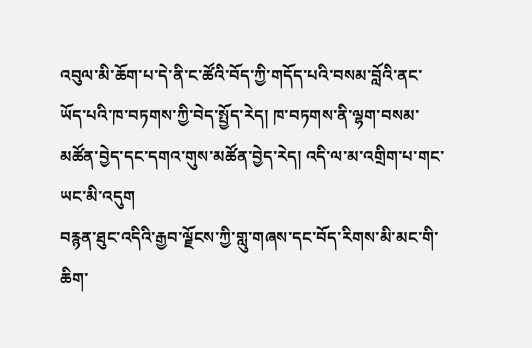འབུལ་མི་ཆོག་པ་དེ་ནི་ང་ཚོའི་བོད་ཀྱི་གདོད་པའི་བསམ་བློའི་ནང་ཡོད་པའི་ཁ་བཏགས་ཀྱི་བེད་སྤྱོད་རེད། ཁ་བཏགས་ནི་ལྷག་བསམ་མཚོན་བྱེད་དང་དགའ་གུས་མཚོན་བྱེད་རེད། འདི་ལ་མ་འགྲིག་པ་གང་ཡང་མི་འདུག
བརྙན་ཐུང་འདིའི་རྒྱབ་ལྗོངས་ཀྱི་གླུ་གཞས་དང་བོད་རིགས་མི་མང་གི་ཆིག་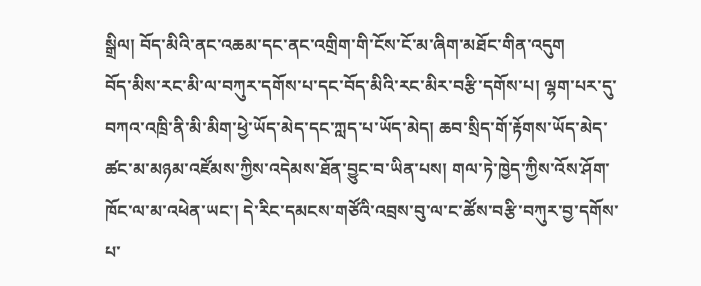སྒྲིལ། བོད་མིའི་ནང་འཆམ་དང་ནང་འགྲིག་གི་ངོས་ངོ་མ་ཞིག་མཐོང་གིན་འདུག
བོད་མིས་རང་མི་ལ་བཀུར་དགོས་པ་དང་བོད་མིའི་རང་མིར་བརྩི་དགོས་པ། ལྷག་པར་དུ་བཀའ་འཁྲི་ནི་མི་མིག་ཕྱེ་ཡོད་མེད་དང་ཀླད་པ་ཡོད་མེད། ཆབ་སྲིད་གོ་རྟོགས་ཡོད་མེད་ཚང་མ་མཉམ་འཛོམས་ཀྱིས་འདེམས་ཐོན་བྱུང་བ་ཡིན་པས། གལ་ཏེ་ཁྱེད་ཀྱིས་འོས་ཤོག་ཁོང་ལ་མ་འཕེན་ཡང་། དེ་རིང་དམངས་གཙོའི་འབྲས་བུ་ལ་ང་ཚོས་བརྩི་བཀུར་བྱ་དགོས་པ་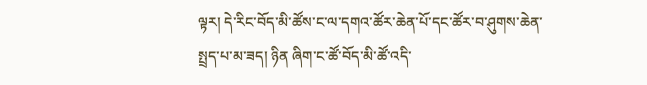ལྟར། དེ་རིང་བོད་མི་ཚོས་ང་ལ་དགའ་ཚོར་ཆེན་པོ་དང་ཚོར་བ་ཤུགས་ཆེན་སྤྲད་པ་མ་ཟད། ཉིན ཞིག་ང་ཚོ་བོད་མི་ཚོ་འདི་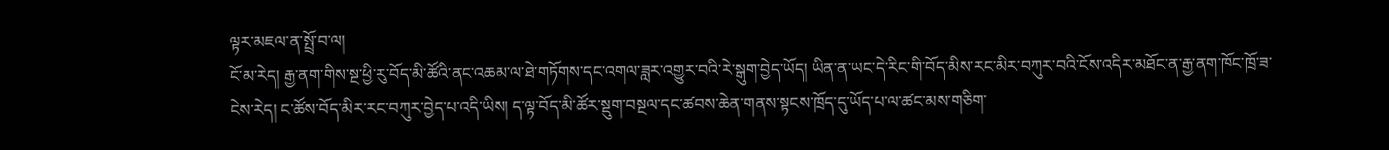ལྟར་མཇལ་ན་སྤྲོ་བ་ལ།
ངོ་མ་རེད། རྒྱ་ནག་གིས་སྔ་ཕྱི་རུ་བོད་མི་ཚོའི་ནང་འཆམ་ལ་ཐེ་གཏོགས་དང་འགལ་ཟླར་འགྱུར་བའི་རེ་སྒུག་བྱེད་ཡོད། ཡིན་ན་ཡང་དེ་རིང་གི་བོད་མིས་རང་མིར་བཀུར་བའི་ངོས་འདིར་མཐོང་ན་རྒྱ་ནག་ཁོང་ཁྲོ་ཟ་ངེས་རེད། ང་ཚོས་བོད་མིར་རང་བཀུར་བྱེད་པ་འདི་ཡིས། ད་ལྟ་བོད་མི་ཚོར་སྡུག་བསྔལ་དང་ཚབས་ཆེན་གནས་སྟངས་ཁྲོད་དུ་ཡོད་པ་ལ་ཚང་མས་གཅིག་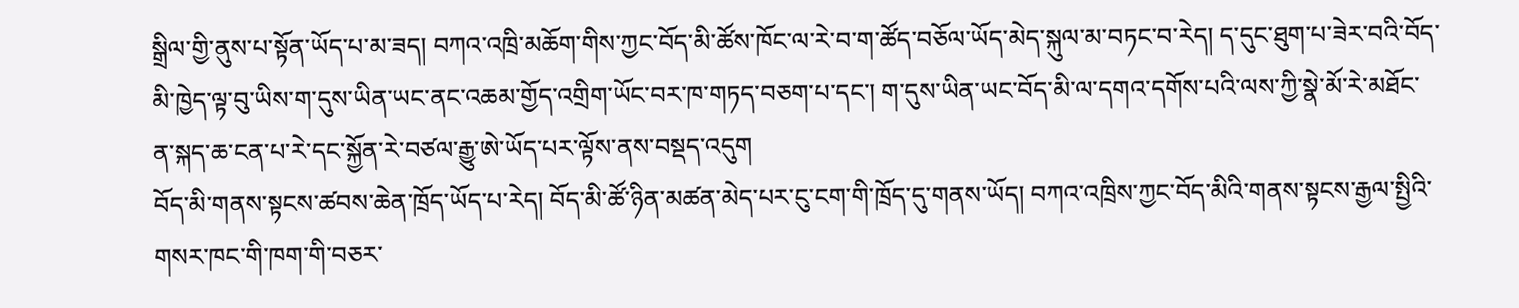སྒྲིལ་གྱི་ནུས་པ་སྟོན་ཡོད་པ་མ་ཟད། བཀའ་འཁྲི་མཆོག་གིས་ཀྱང་བོད་མི་ཚོས་ཁོང་ལ་རེ་བ་ག་ཚོད་བཅོལ་ཡོད་མེད་སྐུལ་མ་བཏང་བ་རེད། ད་དུང་ཐུག་པ་ཟེར་བའི་བོད་མི་ཁྱེད་ལྟ་བུ་ཡིས་ག་དུས་ཡིན་ཡང་ནང་འཆམ་གྱོད་འགྲིག་ཡོང་བར་ཁ་གཏད་བཅག་པ་དང་། ག་དུས་ཡིན་ཡང་བོད་མི་ལ་དགའ་དགོས་པའི་ལས་ཀྱི་སྣེ་མོ་རེ་མཐོང་ན་སྐད་ཆ་ངན་པ་རེ་དང་སྐྱོན་རེ་བཙལ་རྒྱུ་ཨེ་ཡོད་པར་ལྟོས་ནས་བསྡད་འདུག
བོད་མི་གནས་སྟངས་ཚབས་ཆེན་ཁྲོད་ཡོད་པ་རེད། བོད་མི་ཚོ་ཉིན་མཚན་མེད་པར་ངུ་ངག་གི་ཁྲོད་དུ་གནས་ཡོད། བཀའ་འཁྲིས་ཀྱང་བོད་མིའི་གནས་སྟངས་རྒྱལ་སྤྱིའི་གསར་ཁང་གི་ཁག་གི་བཅར་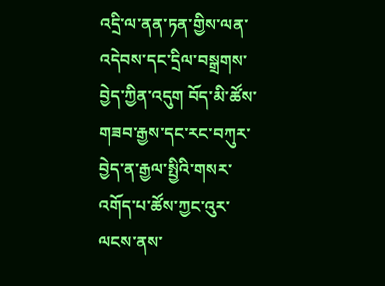འདྲི་ལ་ནན་ཏན་གྱིས་ལན་འདེབས་དང་དྲིལ་བསྒྲགས་བྱེད་ཀྱིན་འདུག བོད་མི་ཚོས་གཟབ་རྒྱས་དང་རང་བཀུར་བྱེད་ན་རྒྱལ་སྤྱིའི་གསར་འགོད་པ་ཚོས་ཀྱང་འུར་ལངས་ནས་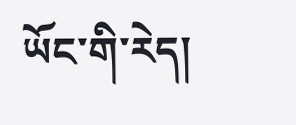ཡོང་གི་རེད།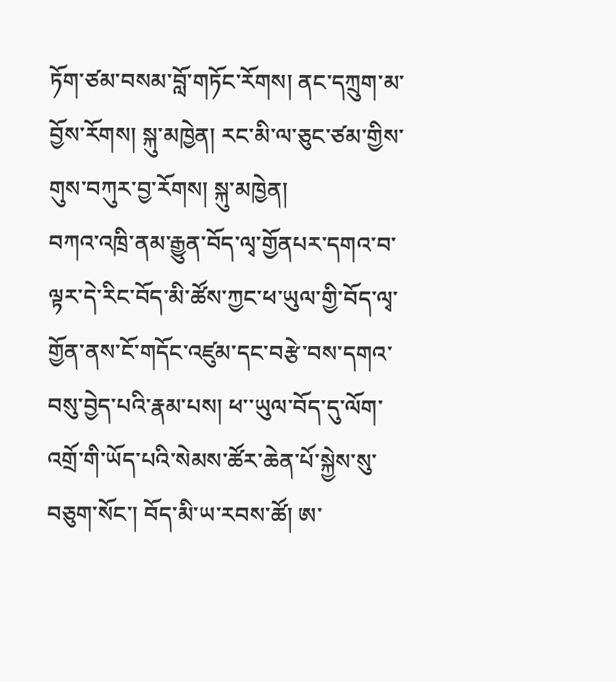ཏོག་ཙམ་བསམ་བློ་གཏོང་རོགས། ནང་དཀྲུག་མ་བྱོས་རོགས། སྐུ་མཁྱེན། རང་མི་ལ་ཅུང་ཙམ་གྱིས་གུས་བཀུར་བྱ་རོགས། སྐུ་མཁྱེན།
བཀའ་འཁྲི་ནམ་རྒྱུན་བོད་ལྭ་གྱོནཔར་དགའ་བ་ལྟར་དེ་རིང་བོད་མི་ཚོས་ཀྱང་ཕ་ཡུལ་གྱི་བོད་ལྭ་གྱོན་ནས་ངོ་གདོང་འཛུམ་དང་བརྩེ་བས་དགའ་བསུ་བྱེད་པའི་རྣམ་པས། ཕ་་ཡུལ་བོད་དུ་ལོག་འགྲོ་གི་ཡོད་པའི་སེམས་ཚོར་ཆེན་པོ་སྐྱེས་སུ་བཅུག་སོང་། བོད་མི་ཡ་རབས་ཚོ། ཨ་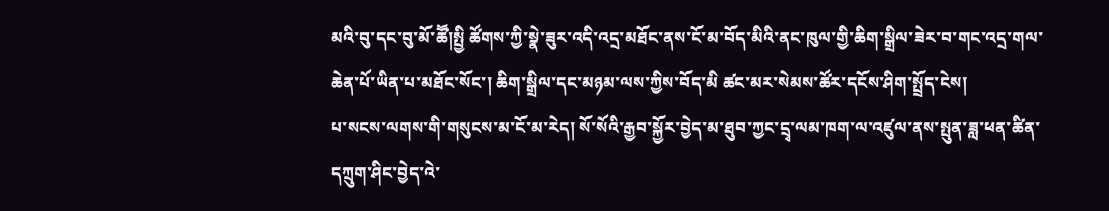མའི་བུ་དང་བུ་མོ་ཚཽ།སྤྱི ཚོགས་ཀྱི་སྣེ་ཟུར་འདི་འདྲ་མཐོང་ནས་ངོ་མ་བོད་མིའི་ནང་ཁུལ་གྱི་ཆིག་སྒྲིལ་ཟེར་བ་གང་འདྲ་གལ་ཆེན་པོ་ཡིན་པ་མཐོང་སོང་། ཆིག་སྒྲིལ་དང་མཉམ་ལས་ཀྱིས་བོད་མི ཚང་མར་སེམས་ཚོར་དངོས་ཤིག་སྤྲོད་ངེས།
པ་སངས་ལགས་གི་གསུངས་མ་ངོ་མ་རེད། སོ་སོའི་རྒྱབ་སྐྱོར་བྱེད་མ་ཐུབ་ཀྱང་དྲྭ་ལམ་ཁག་ལ་འཛུལ་ནས་སྤུན་ཟླ་ཕན་ཚིན་དཀྲུག་ཤིང་བྱེད་འེ་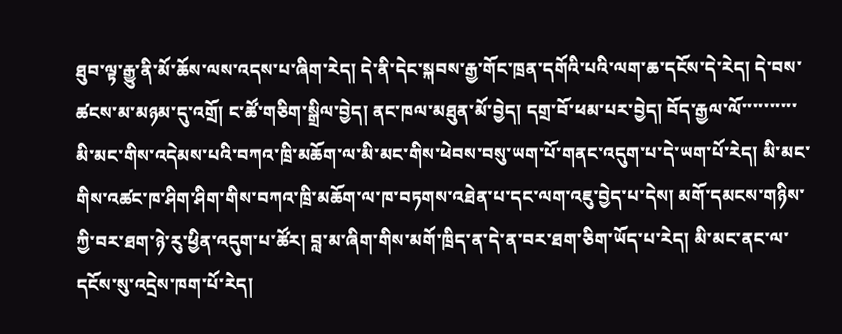ཐུབ་ལྟ་རྒྱུ་ནི་མོ་ཆོས་ལས་འདས་པ་ཞིག་རེད། དེ་ནི་དེང་སྐབས་རྒྱ་གོང་ཁྲན་དགོའི་པའི་ལག་ཆ་དངོས་དེ་རེད། དེ་བས་ཚངས་མ་མཉམ་དུ་འགྲོ། ང་ཚོ་གཅིག་སྒྲིལ་བྱེད། ནང་ཁལ་མཐུན་མོ་བྱེད། དགྲ་བོ་ཕམ་པར་བྱེད། བོད་རྒྱལ་ལོ་་་་་་་་་་
མི་མང་གིས་འདེམས་པའི་བཀའ་ཁྲི་མཆོག་ལ་མི་མང་གིས་ཕེབས་བསུ་ཡག་པོ་གནང་འདུག་པ་དེ་ཡག་པོ་རེད། མི་མང་གིས་འཚང་ཁ་ཤིག་ཤིག་གིས་བཀའ་ཁྲི་མཆོག་ལ་ཁ་བཏགས་འཐེན་པ་དང་ལག་འཇུ་བྱེད་པ་དེས། མགོ་དམངས་གཉིས་ཀྱི་བར་ཐག་ཉེ་རུ་ཕྱིན་འདུག་པ་ཚོར། བླ་མ་ཞིག་གིས་མགོ་ཁྲིད་ན་དེ་ན་བར་ཐག་ཅིག་ཡོད་པ་རེད། མི་མང་ནང་ལ་དངོས་སུ་འདྲེས་ཁག་པོ་རེད།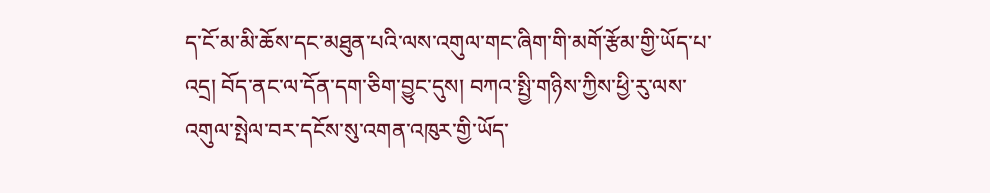ད་ངོ་མ་མི་ཆོས་དང་མཐུན་པའི་ལས་འགུལ་གང་ཞིག་གི་མགོ་རྩོམ་གྱི་ཡོད་པ་འདྲ། བོད་ནང་ལ་དོན་དག་ཅིག་བྱུང་དུས། བཀའ་སྤྱི་གཉིས་ཀྱིས་ཕྱི་རུ་ལས་འགུལ་སྤེལ་བར་དངོས་སུ་འགན་འཁུར་གྱི་ཡོད་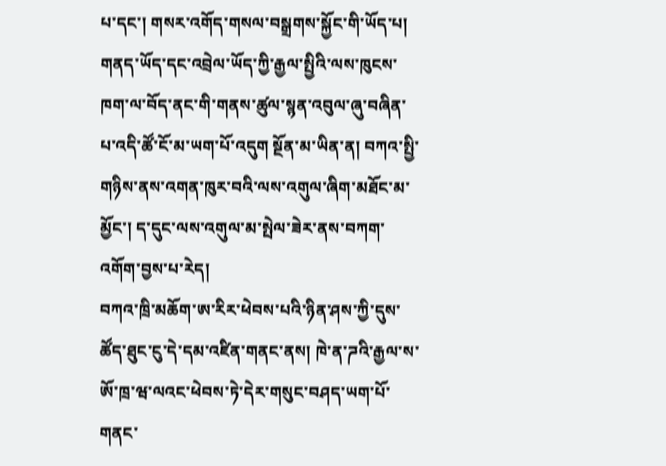པ་དང་། གསར་འགོད་གསལ་བསྒྲགས་སྐྱོང་གི་ཡོད་པ། གནད་ཡོད་དང་འབྲེལ་ཡོད་ཀྱི་རྒྱལ་སྤྱིའི་ལས་ཁུངས་ཁག་ལ་བོད་ནང་གི་གནས་ཚུལ་སྙན་འབུལ་ཞུ་བཞིན་པ་འདི་ཚོ་ངོ་མ་ཡག་པོ་འདུག སྔོན་མ་ཡིན་ན། བཀའ་སྤྱི་གཉིས་ནས་འགན་ཁུར་བའི་ལས་འགུལ་ཞིག་མཐོང་མ་མྱོང་། ད་དུང་ལས་འགུལ་མ་སྤེལ་ཟེར་ནས་བཀག་འགོག་བྱས་པ་རེད།
བཀའ་ཁྲི་མཆོག་ཨ་རིར་ཕེབས་པའི་ཉིན་ཤས་ཀྱི་དུས་ཚོད་ཐུང་ངུ་དེ་དམ་འཛིན་གནང་ནས། ཁེ་ན་ཌའི་རྒྱལ་ས་ཨོ་ཁྲ་ཝ་ལའང་ཕེབས་ཏེ་དེར་གསུང་བཤད་ཡག་པོ་གནང་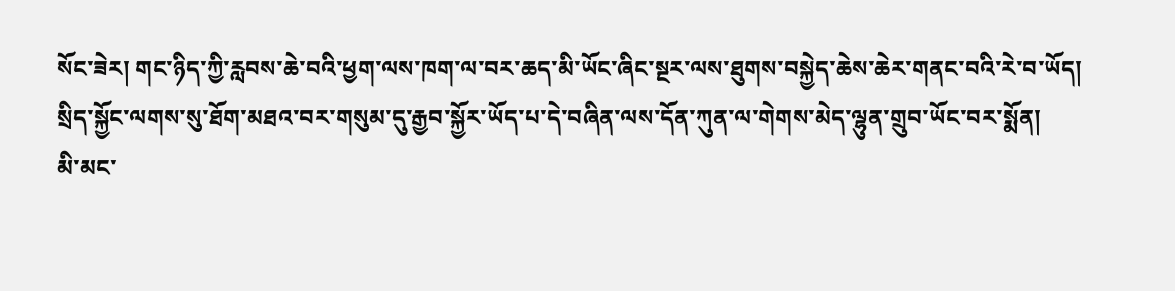སོང་ཟེར། གང་ཉིད་ཀྱི་རླབས་ཆེ་བའི་ཕྱག་ལས་ཁག་ལ་བར་ཆད་མི་ཡོང་ཞིང་སྔར་ལས་ཐུགས་བསྐྱེད་ཆེས་ཆེར་གནང་བའི་རེ་བ་ཡོད།
སྲིད་སྐྱོང་ལགས་སུ་ཐོག་མཐའ་བར་གསུམ་དུ་རྒྱབ་སྐྱོར་ཡོད་པ་དེ་བཞིན་ལས་དོན་ཀུན་ལ་གེགས་མེད་ལྷུན་གྲུབ་ཡོང་བར་སྨོན།
མི་མང་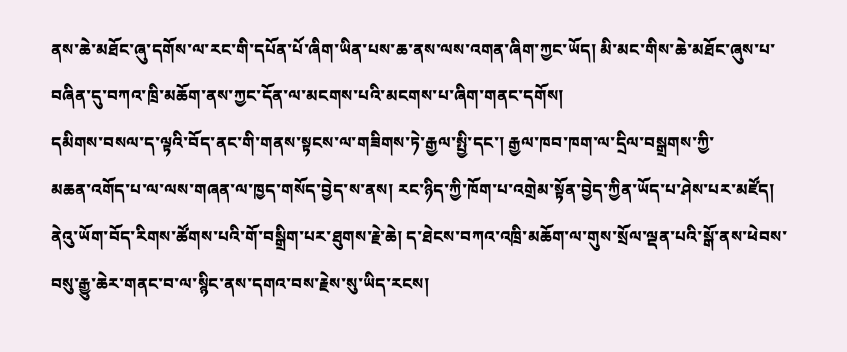ནས་ཆེ་མཐོང་ཞུ་དགོས་ལ་རང་གི་དཔོན་པོ་ཞིག་ཡིན་པས་ཆ་ནས་ལས་འགན་ཞིག་ཀྱང་ཡོད། མི་མང་གིས་ཆེ་མཐོང་ཞུས་པ་བཞིན་དུ་བཀའ་ཁྲི་མཆོག་ནས་ཀྱང་དོན་ལ་མངགས་པའི་མངགས་པ་ཞིག་གནང་དགོས།
དམིགས་བསལ་ད་ལྟའི་བོད་ནང་གི་གནས་སྟངས་ལ་གཟིགས་ཏེ་རྒྱལ་སྤྱི་དང་། རྒྱལ་ཁབ་ཁག་ལ་དྲིལ་བསྒྲགས་ཀྱི་
མཆན་འགོད་པ་ལ་ལས་གཞན་ལ་ཁྱད་གསོད་བྱེད་ས་ནས། རང་ཉིད་ཀྱི་ཁོག་པ་འགྲེམ་སྟོན་བྱེད་ཀྱིན་ཡོད་པ་ཤེས་པར་མཛོད།
ནེའུ་ཡོག་བོད་རིགས་ཚོགས་པའི་གོ་བསྒྲིག་པར་ཐུགས་རྗེ་ཆེ། ད་ཐེངས་བཀའ་འཁྲི་མཆོག་ལ་གུས་སྲོལ་ལྡན་པའི་སྒོ་ནས་ཕེབས་བསུ་རྒྱུ་ཆེར་གནང་བ་ལ་སྙིང་ནས་དགའ་བས་རྗེས་སུ་ཡིད་རངས།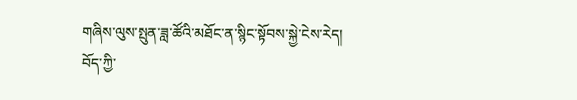གཞིས་ལུས་སྤུན་ཟླ་ཚོའི་མཐོང་ན་སྙིང་སྟོབས་སྐྱེ་ངེས་རེད།
བོད་ཀྱི་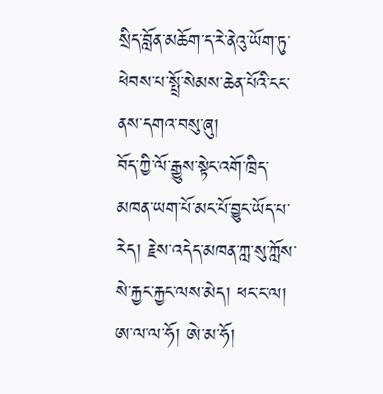སྲིད་བློན་མཆོག་ད་རེ་ནེའུ་ཡོག་ཏུ་ཕེབས་པ་སྤྲོ་སེམས་ཆེན་པོའི་ངང་ནས་དགའ་བསུ་ཞུ།
བོད་ཀྱི་ལོ་རྒྱུས་སྟེང་འགོ་ཁྲིད་མཁན་ཡག་པོ་མང་པོ་བྱུང་ཡོད་པ་རེད། རྗེས་འདེད་མཁན་ཀླ་སུ་ཀློས་སེ་རྐྱང་རྐྱང་ལས་མེད། ཕང་ང་ལ།
ཨ་ལ་ལ་ཧོ། ཨེ་མ་ཧོ།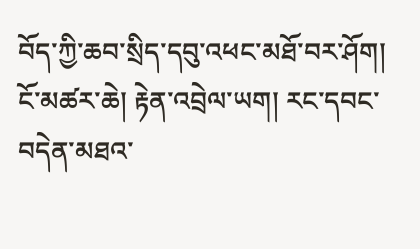བོད་ཀྱི་ཆབ་སྲིད་དབུ་འཕང་མཐོ་བར་ཤོག།
ངོ་མཚར་ཆེ། རྟེན་འབྲེལ་ཡག། རང་དབང་བདེན་མཐའ་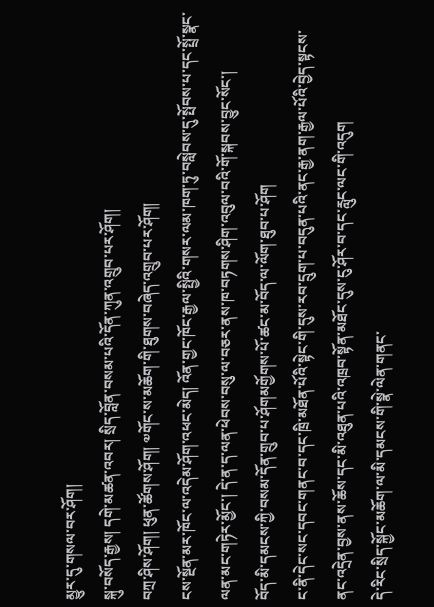མྱུར་དུ་གསལ་བར་ཤོག།
སྐུ་བསོད་རྒྱས། དགེ་མཚན་འབར། སྲིད་བློན་བསམ་པའི་དོན་ཀུན་འགྲུབ་པར་ཤོག།
བཀྲ་ཤིས་ཤོག། ཕུན་ཚོགས་ཤོག། ༧གོང་ས་མཆོག་གི་ཐུགས་བཞེད་འགྲུབ་པར་ཤོག།
ངས་སྔོན་མར་ཁོང་ལ་འདེམ་ཤོག་འཕང་མེད། འོན་གྱང་ཁོང་རྒྱལ་སྤྱིའི་གསར་ལམ་ཁག་ཏུ་བསླེབས་དུ་སྤོབས་པ་དང་སྤྲོ་སྣང་ལན་མང་གཏེར་མྱོང་། དེ་ན་ད་ལན་ཕེབས་བསུ་ལ་བཅར་ནས་ཁ་བཏགས་ཤིག་འབུལ་བའི་གོ་སྐབས་བྱུང་སོང་།
བོད་མི་དམངས་ཀྱི་བསམ་དོན་གྲུབ་པ་ཤོགམགྱོགས་པོ་ཚང་མ་བོད་ལ་ལོག་ཐུབ་པ་ཤོག
ང་ནི་དེང་སང་དབང་གནང་བ་དང་ཁྲི་མཐོན་པོའི་སྟེང་གི་དུས་རབ་དྲུག་པ་བདུན་པའི་ནང་རྒྱ་ནག་རྒྱལ་པོའི་བྱེད་སྟངས་ནང་འདྲེན་བྱས་ནས་ཆོས་དང་མི་འཐུན་པའི་འཁྲབ་སྟོན་མཐོང་དུས་ངུ་ཤོར་བ་དང་རླུང་ལང་གི་འདུག
དེ་རིང་སྲིད་སྐྱོང་མཆོག་ལ་མི་དམངས་གི་སྣེ་ལེན་གནང་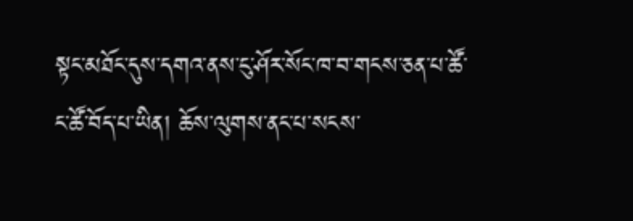སྟང་མཐོང་དུས་དགའ་ནས་ངུ་ཤོར་སོང་ཁ་བ་གངས་ཅན་པ་ཚོ་
ང་ཚོ་བོད་པ་ཡིན། ཆོས་ལུགས་ནང་པ་སངས་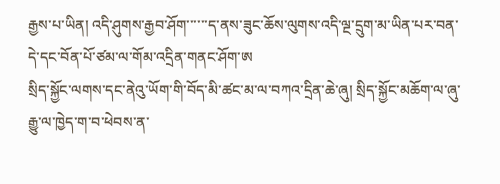རྒྱས་པ་ཡིན། འདི་ཤུགས་རྒྱབ་ཤོག་་་་་་ད་ནས་ཟུང་ཆོས་ལུགས་འདི་ལྔ་དྲུག་མ་ཡིན་པར་བན་དེ་དང་བོན་པོ་ཙམ་ལ་གོམ་འདྲིན་གནང་ཤོག་ཨ
སྲིད་སྐྱོང་ལགས་དང་ནེའུ་ཡོག་གི་བོད་མི་ཚང་མ་ལ་བཀའ་དྲིན་ཆེ་ཞུ། སྲིད་སྐྱོང་མཆོག་ལ་ཞུ་རྒྱུ་ལ་ཁྱེད་ག་བ་ཕེབས་ན་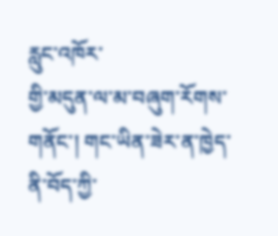རླུང་འཁོར་
གྱི་མདུན་ལ་མ་བཞུག་རོགས་གནོང་། གང་ཡིན་ཟེར་ན་ཁྱེད་ནི་བོད་ཀྱི་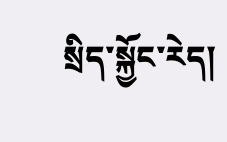སྲིད་སྐྱོང་རེད།